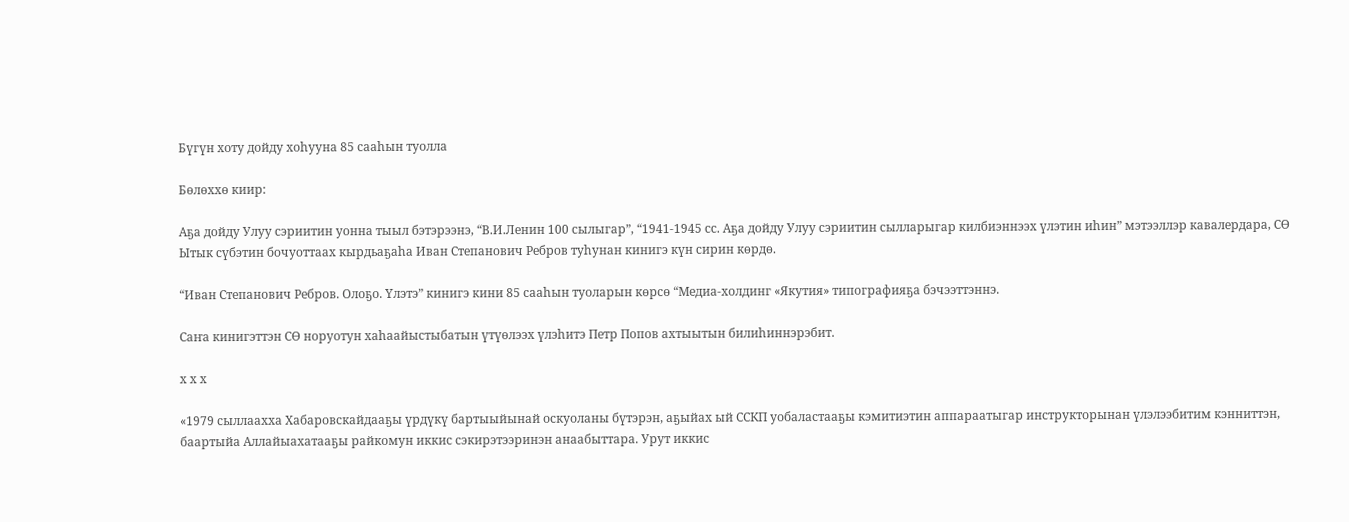Бүгүн хоту дойду хоһууна 85 сааһын туолла

Бөлөххө киир:

Аҕа дойду Улуу сэриитин уонна тыыл бэтэрээнэ, “В.И.Ленин 100 сылыгар”, “1941-1945 сс. Аҕа дойду Улуу сэриитин сылларыгар килбиэннээх үлэтин иһин” мэтээллэр кавалердара, СӨ Ытык сүбэтин бочуоттаах кырдьаҕаһа Иван Степанович Ребров туһунан кинигэ күн сирин көрдө.

“Иван Степанович Ребров. Олоҕо. Үлэтэ” кинигэ кини 85 сааһын туоларын көрсө “Медиа-холдинг «Якутия» типографияҕа бэчээттэннэ.

Саҥа кинигэттэн СӨ норуотун хаһаайыстыбатын үтүөлээх үлэһитэ Петр Попов ахтыытын билиһиннэрэбит.

х х х

«1979 сыллаахха Хабаровскайдааҕы үрдүкү бартыыйынай оскуоланы бүтэрэн, аҕыйах ый ССКП уобаластааҕы кэмитиэтин аппараатыгар инструкторынан үлэлээбитим кэнниттэн, баартыйа Аллайыахатааҕы райкомун иккис сэкирэтээринэн анаабыттара. Урут иккис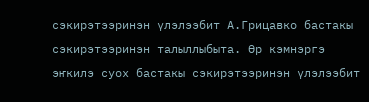сэкирэтээринэн үлэлээбит А.Грицавко бастакы сэкирэтээринэн талыллыбыта. Өр кэмнэргэ эҥкилэ суох бастакы сэкирэтээринэн үлэлээбит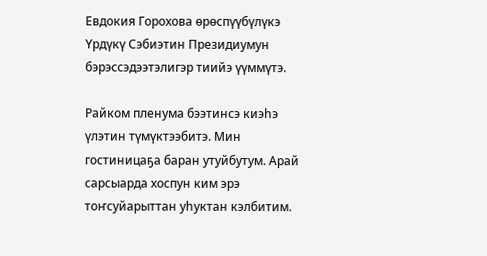Евдокия Горохова өрөспүүбүлүкэ Үрдүкү Сэбиэтин Президиумун бэрэссэдээтэлигэр тиийэ үүммүтэ.

Райком пленума бээтинсэ киэһэ үлэтин түмүктээбитэ. Мин гостиницаҕа баран утуйбутум. Арай сарсыарда хоспун ким эрэ тоҥсуйарыттан уһуктан кэлбитим.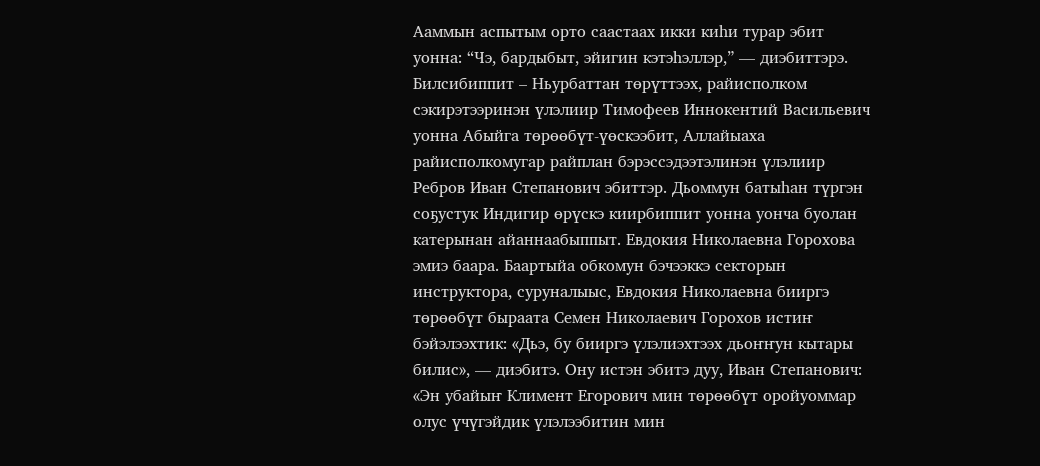Ааммын аспытым орто саастаах икки киһи турар эбит уонна: “Чэ, бардыбыт, эйигин кэтэһэллэр,” — диэбиттэрэ. Билсибиппит – Ньурбаттан төрүттээх, райисполком сэкирэтээринэн үлэлиир Тимофеев Иннокентий Васильевич уонна Абыйга төрөөбүт-үөскээбит, Аллайыаха райисполкомугар райплан бэрэссэдээтэлинэн үлэлиир Ребров Иван Степанович эбиттэр. Дьоммун батыһан түргэн соҕустук Индигир өрүскэ киирбиппит уонна уонча буолан катерынан айаннаабыппыт. Евдокия Николаевна Горохова эмиэ баара. Баартыйа обкомун бэчээккэ секторын инструктора, суруналыыс, Евдокия Николаевна бииргэ төрөөбүт быраата Семен Николаевич Горохов истиҥ бэйэлээхтик: «Дьэ, бу бииргэ үлэлиэхтээх дьоҥҥун кытары билис», — диэбитэ. Ону истэн эбитэ дуу, Иван Степанович: «Эн убайыҥ Климент Егорович мин төрөөбүт оройуоммар олус үчүгэйдик үлэлээбитин мин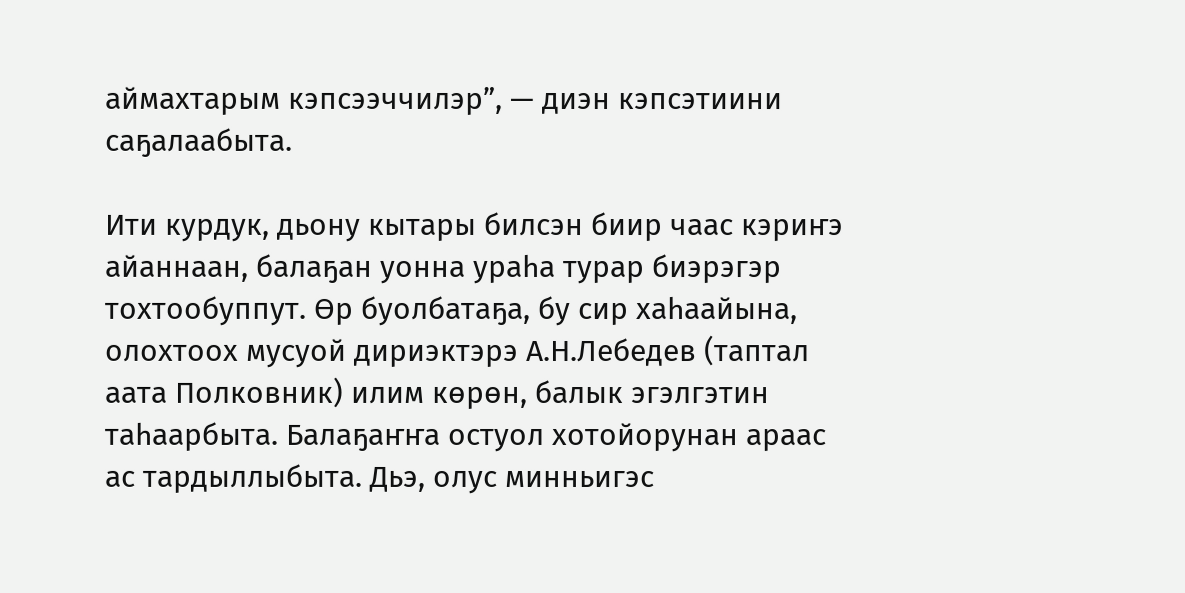аймахтарым кэпсээччилэр”, — диэн кэпсэтиини саҕалаабыта.

Ити курдук, дьону кытары билсэн биир чаас кэриҥэ айаннаан, балаҕан уонна ураһа турар биэрэгэр тохтообуппут. Өр буолбатаҕа, бу сир хаһаайына, олохтоох мусуой дириэктэрэ А.Н.Лебедев (таптал аата Полковник) илим көрөн, балык эгэлгэтин таһаарбыта. Балаҕаҥҥа остуол хотойорунан араас ас тардыллыбыта. Дьэ, олус минньигэс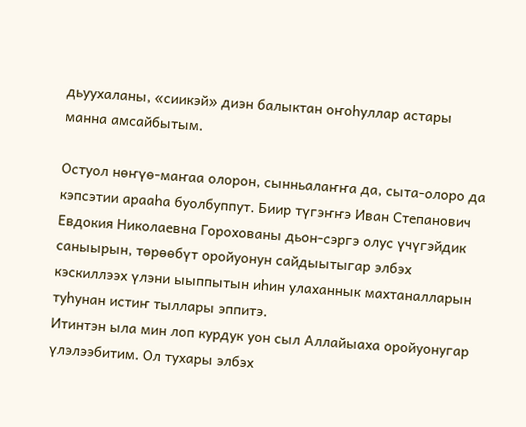дьуухаланы, «сиикэй» диэн балыктан оҥоһуллар астары манна амсайбытым.

Остуол нөҥүө-маҥаа олорон, сынньалаҥҥа да, сыта-олоро да кэпсэтии арааһа буолбуппут. Биир түгэҥҥэ Иван Степанович Евдокия Николаевна Горохованы дьон-сэргэ олус үчүгэйдик саныырын, төрөөбүт оройуонун сайдыытыгар элбэх кэскиллээх үлэни ыыппытын иһин улаханнык махтаналларын туһунан истиҥ тыллары эппитэ.
Итинтэн ыла мин лоп курдук уон сыл Аллайыаха оройуонугар үлэлээбитим. Ол тухары элбэх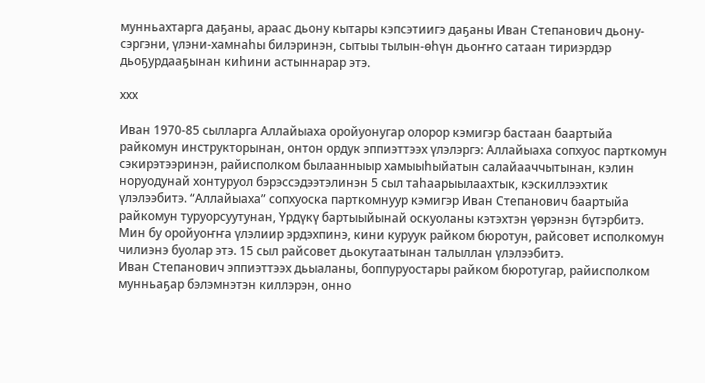мунньахтарга даҕаны, араас дьону кытары кэпсэтиигэ даҕаны Иван Степанович дьону-сэргэни, үлэни-хамнаһы билэринэн, сытыы тылын-өһүн дьоҥҥо сатаан тириэрдэр дьоҕурдааҕынан киһини астыннарар этэ.

ххх

Иван 1970-85 сылларга Аллайыаха оройуонугар олорор кэмигэр бастаан баартыйа райкомун инструкторынан, онтон ордук эппиэттээх үлэлэргэ: Аллайыаха сопхуос парткомун сэкирэтээринэн, райисполком былаанныыр хамыыһыйатын салайааччытынан, кэлин норуодунай хонтуруол бэрэссэдээтэлинэн 5 сыл таһаарыылаахтык, кэскиллээхтик үлэлээбитэ. “Аллайыаха” сопхуоска парткомнуур кэмигэр Иван Степанович баартыйа райкомун туруорсуутунан, Үрдүкү бартыыйынай оскуоланы кэтэхтэн үөрэнэн бүтэрбитэ.
Мин бу оройуоҥҥа үлэлиир эрдэхпинэ, кини куруук райком бюротун, райсовет исполкомун чилиэнэ буолар этэ. 15 сыл райсовет дьокутаатынан талыллан үлэлээбитэ.
Иван Степанович эппиэттээх дьыаланы, боппуруостары райком бюротугар, райисполком мунньаҕар бэлэмнэтэн киллэрэн, онно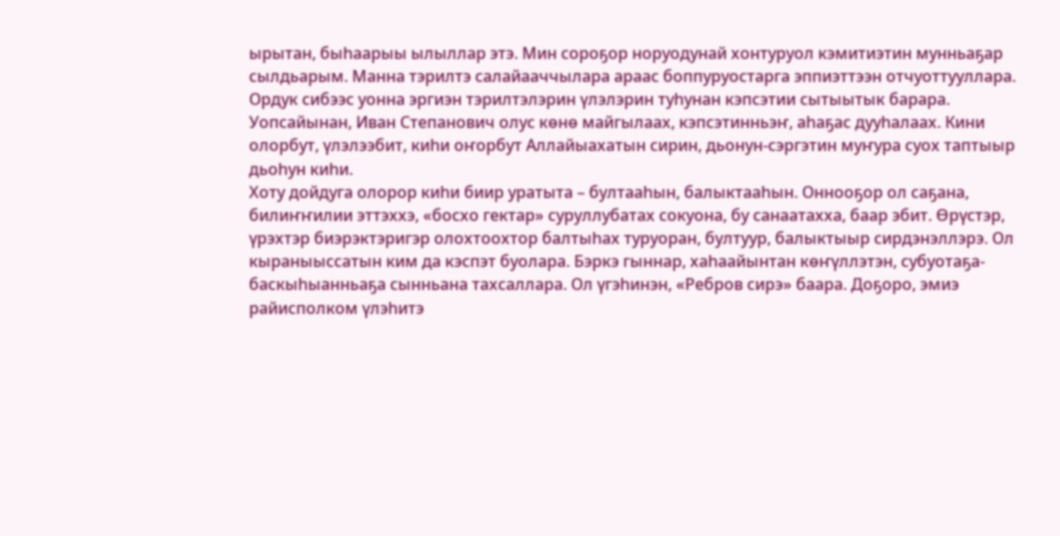ырытан, быһаарыы ылыллар этэ. Мин сороҕор норуодунай хонтуруол кэмитиэтин мунньаҕар сылдьарым. Манна тэрилтэ салайааччылара араас боппуруостарга эппиэттээн отчуоттууллара. Ордук сибээс уонна эргиэн тэрилтэлэрин үлэлэрин туһунан кэпсэтии сытыытык барара.
Уопсайынан, Иван Степанович олус көнө майгылаах, кэпсэтинньэҥ, аһаҕас дууһалаах. Кини олорбут, үлэлээбит, киһи оҥорбут Аллайыахатын сирин, дьонун-сэргэтин муҥура суох таптыыр дьоһун киһи.
Хоту дойдуга олорор киһи биир уратыта – бултааһын, балыктааһын. Оннооҕор ол саҕана, билиҥҥилии эттэххэ, «босхо гектар» суруллубатах сокуона, бу санаатахха, баар эбит. Өрүстэр, үрэхтэр биэрэктэригэр олохтоохтор балтыһах туруоран, бултуур, балыктыыр сирдэнэллэрэ. Ол кыраныыссатын ким да кэспэт буолара. Бэркэ гыннар, хаһаайынтан көҥүллэтэн, субуотаҕа-баскыһыанньаҕа сынньана тахсаллара. Ол үгэһинэн, «Ребров сирэ» баара. Доҕоро, эмиэ райисполком үлэһитэ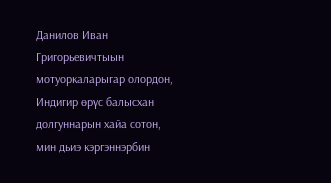Данилов Иван Григорьевичтыын мотуоркаларыгар олордон, Индигир өрүс балысхан долгуннарын хайа сотон, мин дьиэ кэргэннэрбин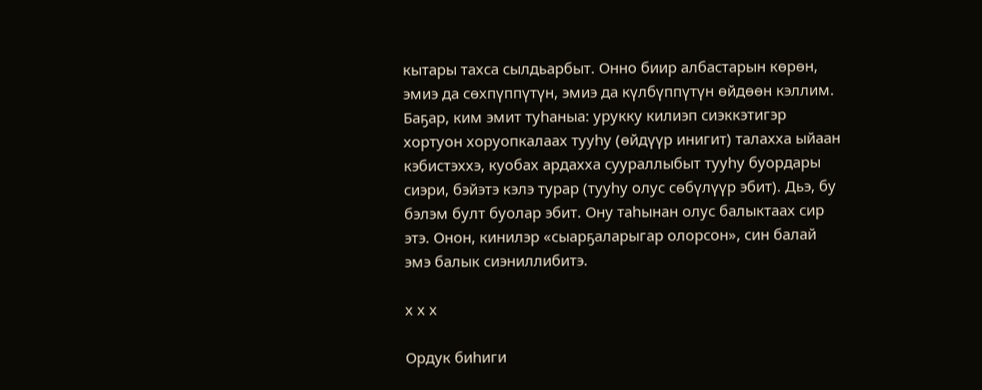кытары тахса сылдьарбыт. Онно биир албастарын көрөн, эмиэ да сөхпүппүтүн, эмиэ да күлбүппүтүн өйдөөн кэллим. Баҕар, ким эмит туһаныа: урукку килиэп сиэккэтигэр хортуон хоруопкалаах тууһу (өйдүүр инигит) талахха ыйаан кэбистэххэ, куобах ардахха суураллыбыт тууһу буордары сиэри, бэйэтэ кэлэ турар (тууһу олус сөбүлүүр эбит). Дьэ, бу бэлэм булт буолар эбит. Ону таһынан олус балыктаах сир этэ. Онон, кинилэр «сыарҕаларыгар олорсон», син балай эмэ балык сиэниллибитэ.

х х х

Ордук биһиги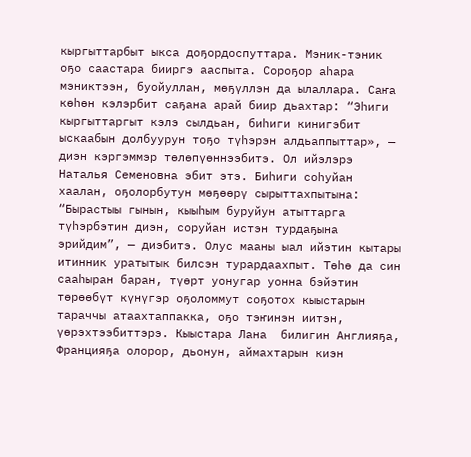кыргыттарбыт ыкса доҕордоспуттара. Мэник-тэник оҕо саастара бииргэ ааспыта. Сороҕор аһара мэниктээн, буойуллан, мөҕүллэн да ылаллара. Саҥа көһөн кэлэрбит саҕана арай биир дьахтар: “Эһиги кыргыттаргыт кэлэ сылдьан, биһиги кинигэбит ыскаабын долбуурун тоҕо түһэрэн алдьаппыттар», — диэн кэргэммэр төлөпүөннээбитэ. Ол ийэлэрэ Наталья Семеновна эбит этэ. Биһиги соһуйан хаалан, оҕолорбутун мөҕөөрү сырыттахпытына: “Бырастыы гынын, кыыһым буруйун атыттарга түһэрбэтин диэн, соруйан истэн турдаҕына эрийдим”, — диэбитэ. Олус мааны ыал ийэтин кытары итинник уратытык билсэн турардаахпыт. Төһө да син сааһыран баран, түөрт уонугар уонна бэйэтин төрөөбүт күнүгэр оҕоломмут соҕотох кыыстарын тараччы атаахтаппакка, оҕо тэҥинэн иитэн, үөрэхтээбиттэрэ. Кыыстара Лана  билигин Англияҕа, Францияҕа олорор, дьонун, аймахтарын киэн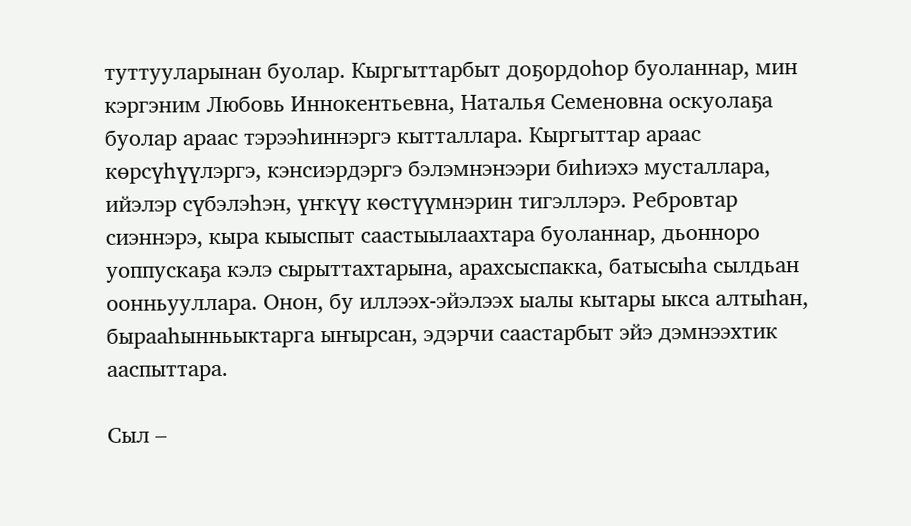туттууларынан буолар. Кыргыттарбыт доҕордоһор буоланнар, мин кэргэним Любовь Иннокентьевна, Наталья Семеновна оскуолаҕа буолар араас тэрээһиннэргэ кытталлара. Кыргыттар араас көрсүһүүлэргэ, кэнсиэрдэргэ бэлэмнэнээри биһиэхэ мусталлара, ийэлэр сүбэлэһэн, үҥкүү көстүүмнэрин тигэллэрэ. Ребровтар сиэннэрэ, кыра кыыспыт саастыылаахтара буоланнар, дьонноро уоппускаҕа кэлэ сырыттахтарына, арахсыспакка, батысыһа сылдьан оонньууллара. Онон, бу иллээх-эйэлээх ыалы кытары ыкса алтыһан, бырааһынньыктарга ыҥырсан, эдэрчи саастарбыт эйэ дэмнээхтик ааспыттара.

Сыл –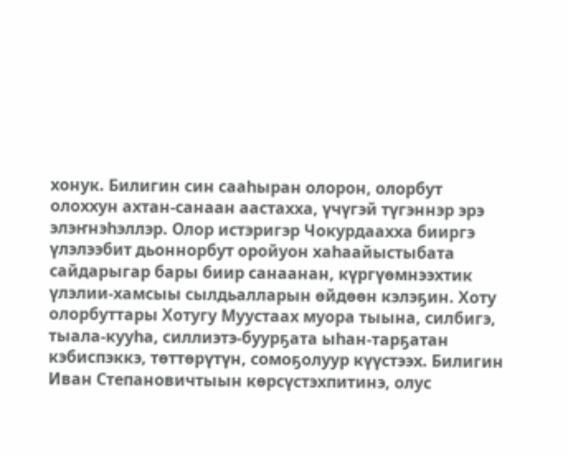хонук. Билигин син сааһыран олорон, олорбут олоххун ахтан-санаан аастахха, үчүгэй түгэннэр эрэ элэҥнэһэллэр. Олор истэригэр Чокурдаахха бииргэ үлэлээбит дьоннорбут оройуон хаһаайыстыбата сайдарыгар бары биир санаанан, күргүөмнээхтик үлэлии-хамсыы сылдьалларын өйдөөн кэлэҕин. Хоту олорбуттары Хотугу Муустаах муора тыына, силбигэ, тыала-кууһа, силлиэтэ-буурҕата ыһан-тарҕатан кэбиспэккэ, төттөрүтүн, сомоҕолуур күүстээх. Билигин Иван Степановичтыын көрсүстэхпитинэ, олус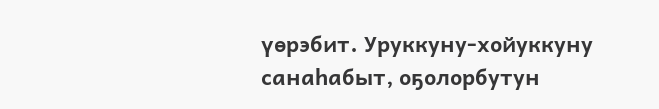үөрэбит. Уруккуну-хойуккуну санаһабыт, оҕолорбутун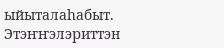ыйыталаһабыт. Этэҥҥэлэриттэн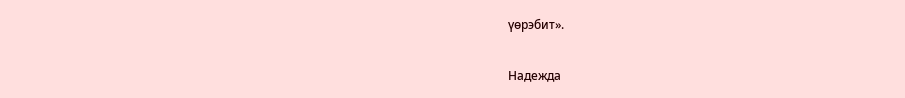үөрэбит».

Надежда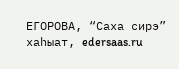ЕГОРОВА, “Саха сирэ” хаһыат, edersaas.ru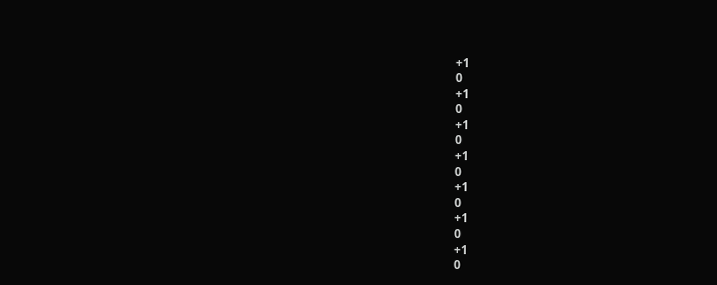+1
0
+1
0
+1
0
+1
0
+1
0
+1
0
+1
0